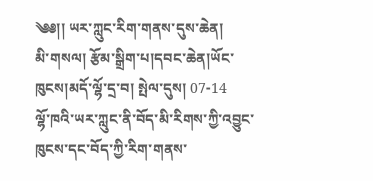༄༅།། ཡར་ཀླུང་རིག་གནས་དུས་ཆེན།
མི་གསལ། རྩོམ་སྒྲིག་པ།དབང་ཆེན།ཡོང་ཁུངས།མདོ་ལྷོ་དྲ་བ། སྤེལ་དུས། 07-14
ལྷོ་ཁའི་ཡར་ཀླུང་ནི་བོད་མི་རིགས་ཀྱི་འབྱུང་ཁུངས་དང་བོད་ཀྱི་རིག་གནས་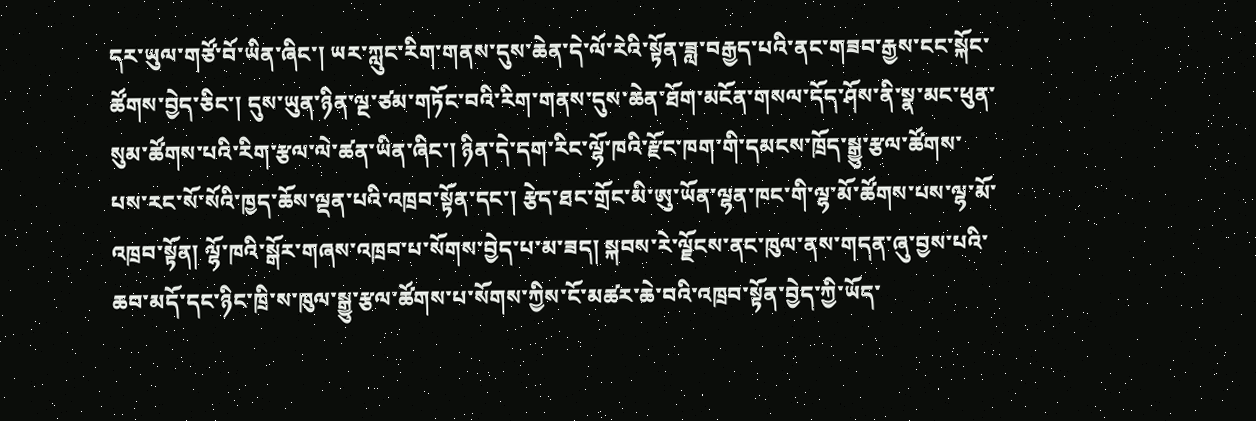དར་ཡུལ་གཙོ་བོ་ཡིན་ཞིང་། ཡར་ཀླུང་རིག་གནས་དུས་ཆེན་དེ་ལོ་རེའི་སྟོན་ཟླ་བརྒྱད་པའི་ནང་གཟབ་རྒྱས་ངང་སྐོང་ཚོགས་བྱེད་ཅིང་། དུས་ཡུན་ཉིན་ལྔ་ཙམ་གཏོང་བའི་རིག་གནས་དུས་ཆེན་ཐོག་མངོན་གསལ་དོད་ཤོས་ནི་སྣ་མང་ཕུན་སུམ་ཚོགས་པའི་རིག་རྩལ་ལེ་ཚན་ཡིན་ཞིང་། ཉིན་དེ་དག་རིང་ལྷོ་ཁའི་རྫོང་ཁག་གི་དམངས་ཁྲོད་སྒྱུ་རྩལ་ཚོགས་པས་རང་སོ་སོའི་ཁྱད་ཆོས་ལྡན་པའི་འཁྲབ་སྟོན་དང་། རྩེད་ཐང་གྲོང་མི་ཨུ་ཡོན་ལྷན་ཁང་གི་ལྷ་མོ་ཚོགས་པས་ལྷ་མོ་འཁྲབ་སྟོན། ལྷོ་ཁའི་སྒོར་གཞས་འཁྲབ་པ་སོགས་བྱེད་པ་མ་ཟད། སྐབས་རེ་ལྗོངས་ནང་ཁུལ་ནས་གདན་ཞུ་བྱས་པའི་ཆབ་མདོ་དང་ཉིང་ཁྲི་ས་ཁུལ་སྒྱུ་རྩལ་ཚོགས་པ་སོགས་ཀྱིས་ངོ་མཚར་ཆེ་བའི་འཁྲབ་སྟོན་བྱེད་ཀྱི་ཡོད་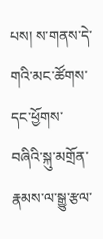པས། ས་གནས་དེ་གའི་མང་ཚོགས་དང་ཕྱོགས་བཞིའི་སྐུ་མགྲོན་རྣམས་ལ་སྒྱུ་རྩལ་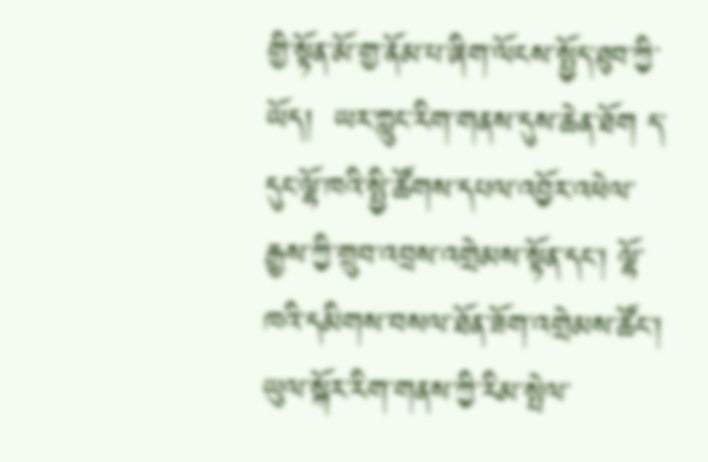གྱི་སྟོན་མོ་གྱ་ནོམ་པ་ཞིག་ལོངས་སྤྱོད་ཐུབ་ཀྱི་ཡོད།  ཡར་ཀླུང་རིག་གནས་དུས་ཆེན་ཐོག ད་དུང་ལྷོ་ཁའི་སྤྱི་ཚོགས་དཔལ་འབྱོར་འཕེལ་རྒྱས་ཀྱི་གྲུབ་འབྲས་འགྲེམས་སྟོན་དང་། ལྷོ་ཁའི་དམིགས་བསལ་ཐོན་ཟོག་འགྲེམས་ཚོང་། ཡུལ་སྐོར་རིག་གནས་ཀྱི་རིམ་སྤེལ་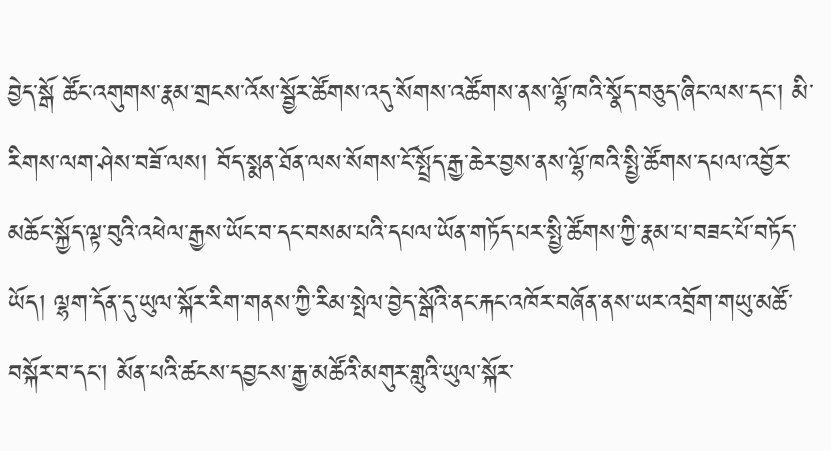བྱེད་སྒོ ཚོང་འགུགས་རྣམ་གྲངས་འོས་སྦྱོར་ཚོགས་འདུ་སོགས་འཚོགས་ནས་ལྷོ་ཁའི་སྣོད་བཅུད་ཞིང་ལས་དང་། མི་རིགས་ལག་ཤེས་བཟོ་ལས། བོད་སྨན་ཐོན་ལས་སོགས་ངོ་སྤྲོད་རྒྱ་ཆེར་བྱས་ནས་ལྷོ་ཁའི་སྤྱི་ཚོགས་དཔལ་འབྱོར་མཆོང་སྐྱོད་ལྟ་བུའི་འཕེལ་རྒྱས་ཡོང་བ་དང་བསམ་པའི་དཔལ་ཡོན་གཏོད་པར་སྤྱི་ཚོགས་ཀྱི་རྣམ་པ་བཟང་པོ་བཏོད་ཡོད། ལྷག་དོན་དུ་ཡུལ་སྐོར་རིག་གནས་ཀྱི་རིམ་སྤེལ་བྱེད་སྒོའི་ནང་རྐང་འཁོར་བཞོན་ནས་ཡར་འབྲོག་གཡུ་མཚོ་བསྐོར་བ་དང་། མོན་པའི་ཚངས་དབྱངས་རྒྱ་མཚོའི་མགུར་གླུའི་ཡུལ་སྐོར་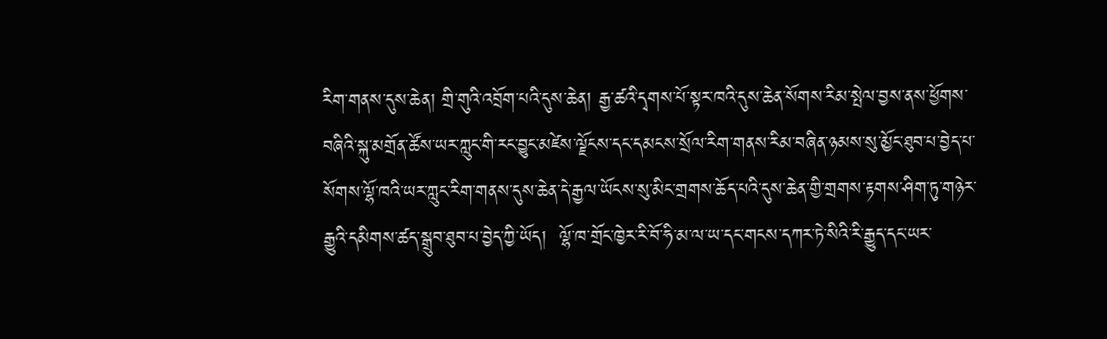རིག་གནས་དུས་ཆེན། གྲི་གུའི་འབྲོག་པའི་དུས་ཆེན། རྒྱ་ཚའི་དྭགས་པོ་སྟར་ཁའི་དུས་ཆེན་སོགས་རིམ་སྤེལ་བྱས་ནས་ཕྱོགས་བཞིའི་སྐུ་མགྲོན་ཚོས་ཡར་ཀླུང་གི་རང་བྱུང་མཛེས་ལྗོངས་དང་དམངས་སྲོལ་རིག་གནས་རིམ་བཞིན་ཉམས་སུ་མྱོང་ཐུབ་པ་བྱེད་པ་སོགས་ལྷོ་ཁའི་ཡར་ཀླུང་རིག་གནས་དུས་ཆེན་དེ་རྒྱལ་ཡོངས་སུ་མིང་གྲགས་ཆོད་པའི་དུས་ཆེན་གྱི་གྲགས་རྟགས་ཤིག་ཏུ་གཉེར་རྒྱུའི་དམིགས་ཚད་སྒྲུབ་ཐུབ་པ་བྱེད་ཀྱི་ཡོད།  ལྷོ་ཁ་གྲོང་ཁྱེར་རི་བོ་ཧི་མ་ལ་ཡ་དང་གངས་དཀར་ཏེ་སིའི་རི་རྒྱུད་དང་ཡར་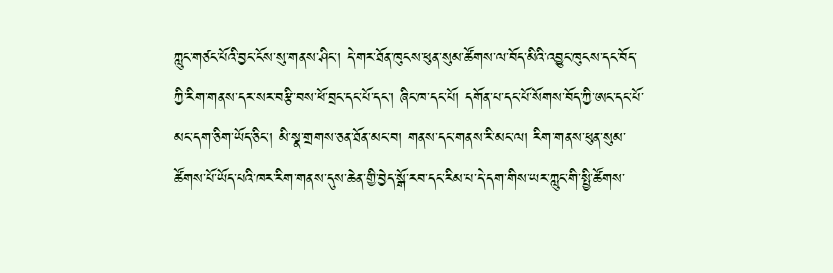ཀླུང་གཙང་པོའི་བྱང་ངོས་སུ་གནས་ཤིང་། དེ་གར་ཐོན་ཁུངས་ཕུན་སུམ་ཚོགས་ལ་བོད་མིའི་འབྱུང་ཁུངས་དང་བོད་ཀྱི་རིག་གནས་དར་སར་བརྩི་བས་ཕོ་བྲང་དང་པོ་དང་། ཞིང་ཁ་དང་པོ། དགོན་པ་དང་པོ་སོགས་བོད་ཀྱི་ཨང་དང་པོ་མང་དག་ཅིག་ཡོད་ཅིང་། མི་སྣ་གྲགས་ཅན་ཐོན་མང་བ། གནས་དང་གནས་རི་མང་ལ། རིག་གནས་ཕུན་སུམ་ཚོགས་པོ་ཡོད་པའི་ཁར་རིག་གནས་དུས་ཆེན་གྱི་བྱེད་སྒོ་རབ་དང་རིམ་པ་དེ་དག་གིས་ཡར་ཀླུང་གི་སྤྱི་ཚོགས་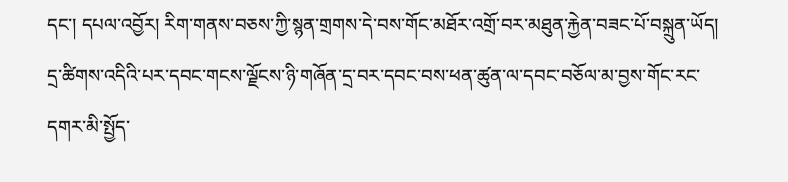དང་། དཔལ་འབྱོར། རིག་གནས་བཅས་ཀྱི་སྙན་གྲགས་དེ་བས་གོང་མཐོར་འགྲོ་བར་མཐུན་རྐྱེན་བཟང་པོ་བསྐྲུན་ཡོད།
དྲ་ཚིགས་འདིའི་པར་དབང་གངས་ལྗོངས་ཉི་གཞོན་དྲ་བར་དབང་བས་ཕན་ཚུན་ལ་དབང་བཅོལ་མ་བྱས་གོང་རང་དགར་མི་སྤྱོད་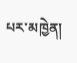པར་མཁྱེན།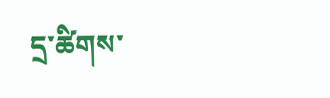དྲ་ཚིགས་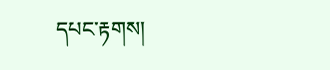དཔང་རྟགས།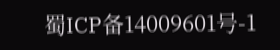蜀ICP备14009601号-1